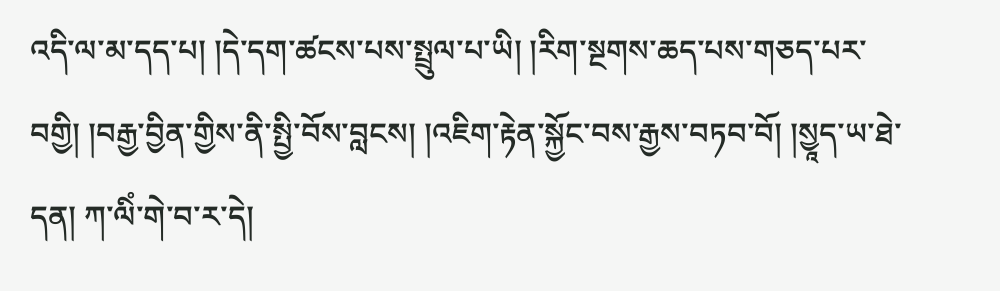འདི་ལ་མ་དད་པ། །དེ་དག་ཚངས་པས་སྤྲུལ་པ་ཡི། །རིག་སྔགས་ཆད་པས་གཅད་པར་བགྱི། །བརྒྱ་བྱིན་གྱིས་ནི་སྤྱི་བོས་བླངས། །འཇིག་རྟེན་སྐྱོང་བས་རྒྱས་བཏབ་བོ། །སྱཱད་ཡ་ཐེ་དན། ཀ་ལིཾ་གེ་བ་ར་དེ།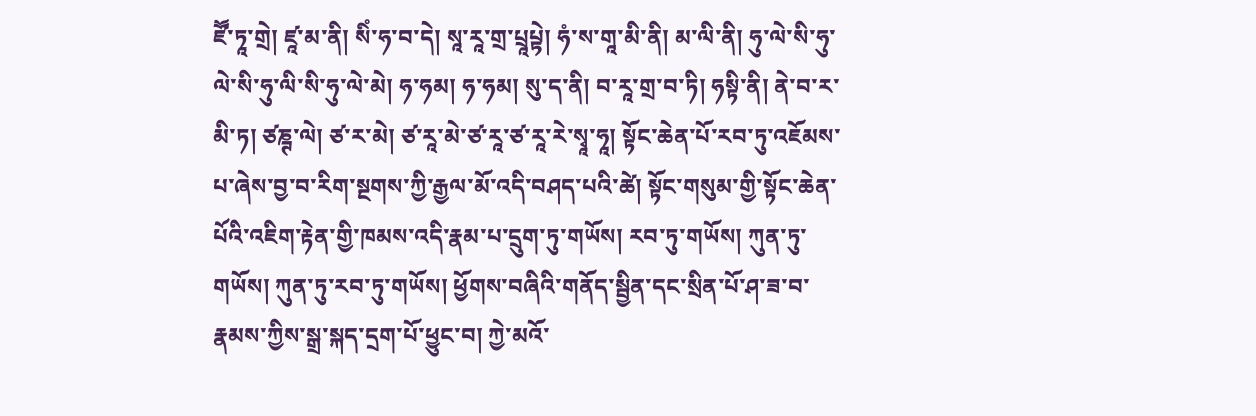ཛཽ་ཏཱ་གྲེ། ཛཱ་མ་ནི། སིཾ་ཧ་བ་དེ། སཱ་རཱ་གྲ་པྲཱཔྟེ། ཧཾ་ས་གཱ་མི་ནི། མ་ལི་ནི། ཧུ་ལེ་སི་ཧུ་ལེ་སི་ཧུ་ལི་སི་ཧུ་ལེ་མེ། ཧ་ཧམ། ཧ་ཧམ། སུ་ད་ནི། བ་རཱ་གྲ་བ་ཏི། ཧསྟི་ནི། ནེ་བ་ར་མི་ཏ། ཙཎྚ་ལེ། ཙ་ར་མེ། ཙ་རཱ་མེ་ཙ་རཱ་ཙ་རཱ་རེ་སྭཱ་ཧཱ། སྟོང་ཆེན་པོ་རབ་ཏུ་འཇོམས་པ་ཞེས་བྱ་བ་རིག་སྔགས་ཀྱི་རྒྱལ་མོ་འདི་བཤད་པའི་ཚེ། སྟོང་གསུམ་གྱི་སྟོང་ཆེན་པོའི་འཇིག་རྟེན་གྱི་ཁམས་འདི་རྣམ་པ་དྲུག་ཏུ་གཡོས། རབ་ཏུ་གཡོས། ཀུན་ཏུ་གཡོས། ཀུན་ཏུ་རབ་ཏུ་གཡོས། ཕྱོགས་བཞིའི་གནོད་སྦྱིན་དང་སྲིན་པོ་ཤ་ཟ་བ་རྣམས་ཀྱིས་སྒྲ་སྐད་དྲག་པོ་ཕྱུང་བ། ཀྱེ་མའོ་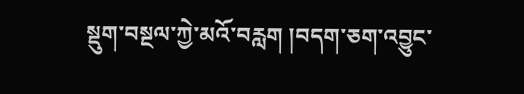སྡུག་བསྔལ་ཀྱེ་མའོ་བརླག །བདག་ཅག་འབྱུང་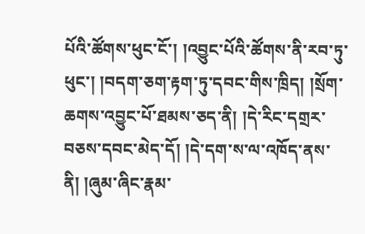པོའི་ཚོགས་ཕུང་ངོ་། །འབྱུང་པོའི་ཚོགས་ནི་རབ་ཏུ་ཕུང་། །བདག་ཅག་རྟག་ཏུ་དབང་གིས་ཁྲིད། །སྲོག་ཆགས་འབྱུང་པོ་ཐམས་ཅད་ནི། །དེ་རིང་དགྲར་བཅས་དབང་མེད་དོ། །དེ་དག་ས་ལ་འཁོད་ནས་ནི། །ཞུམ་ཞིང་རྣམ་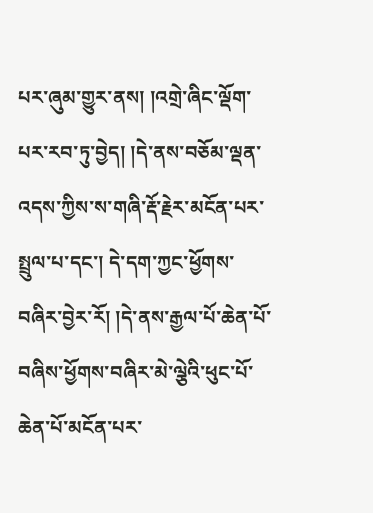པར་ཞུམ་གྱུར་ནས། །འགྲེ་ཞིང་ལྡོག་པར་རབ་ཏུ་བྱེད། །དེ་ནས་བཅོམ་ལྡན་འདས་ཀྱིས་ས་གཞི་རྡོ་རྗེར་མངོན་པར་སྤྲུལ་པ་དང་། དེ་དག་ཀྱང་ཕྱོགས་བཞིར་བྱེར་རོ། །དེ་ནས་རྒྱལ་པོ་ཆེན་པོ་བཞིས་ཕྱོགས་བཞིར་མེ་ལྕེའི་ཕུང་པོ་ཆེན་པོ་མངོན་པར་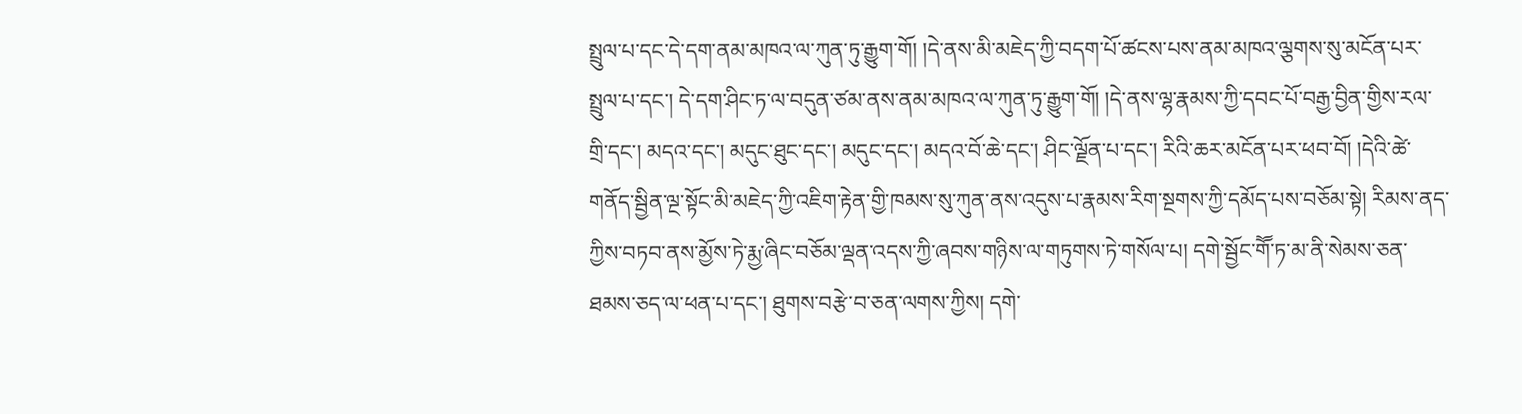སྤྲུལ་པ་དང་དེ་དག་ནམ་མཁའ་ལ་ཀུན་ཏུ་རྒྱུག་གོ། །དེ་ནས་མི་མཇེད་ཀྱི་བདག་པོ་ཚངས་པས་ནམ་མཁའ་ལྕགས་སུ་མངོན་པར་སྤྲུལ་པ་དང་། དེ་དག་ཤིང་ཏ་ལ་བདུན་ཙམ་ནས་ནམ་མཁའ་ལ་ཀུན་ཏུ་རྒྱུག་གོ། །དེ་ནས་ལྷ་རྣམས་ཀྱི་དབང་པོ་བརྒྱ་བྱིན་གྱིས་རལ་གྲི་དང་། མདའ་དང་། མདུང་ཐུང་དང་། མདུང་དང་། མདའ་བོ་ཆེ་དང་། ཤིང་ལྗོན་པ་དང་། རིའི་ཆར་མངོན་པར་ཕབ་བོ། །དེའི་ཚེ་གནོད་སྦྱིན་ལྔ་སྟོང་མི་མཇེད་ཀྱི་འཇིག་རྟེན་གྱི་ཁམས་སུ་ཀུན་ནས་འདུས་པ་རྣམས་རིག་སྔགས་ཀྱི་དམོད་པས་བཅོམ་སྟེ། རིམས་ནད་ཀྱིས་བཏབ་ནས་མྱོས་ཏེ་རྨྱ་ཞིང་བཅོམ་ལྡན་འདས་ཀྱི་ཞབས་གཉིས་ལ་གཏུགས་ཏེ་གསོལ་པ། དགེ་སྦྱོང་གཽ་ཏ་མ་ནི་སེམས་ཅན་ཐམས་ཅད་ལ་ཕན་པ་དང་། ཐུགས་བརྩེ་བ་ཅན་ལགས་ཀྱིས། དགེ་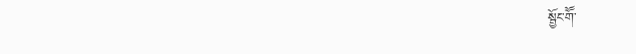སྦྱོང་གཽ་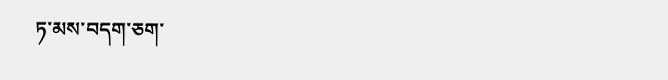ཏ་མས་བདག་ཅག་